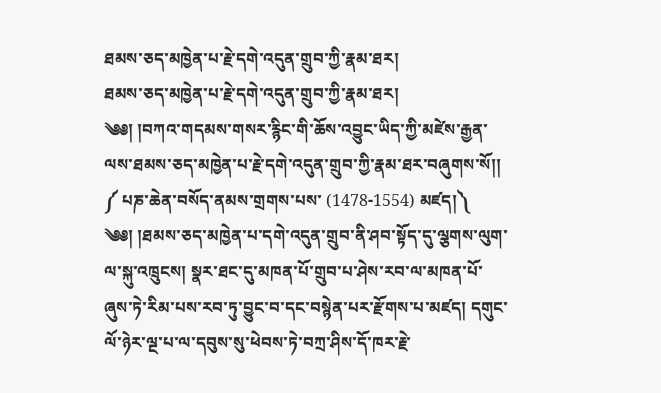ཐམས་ཅད་མཁྱེན་པ་རྗེ་དགེ་འདུན་གྲུབ་ཀྱི་རྣམ་ཐར།
ཐམས་ཅད་མཁྱེན་པ་རྗེ་དགེ་འདུན་གྲུབ་ཀྱི་རྣམ་ཐར།
༄༅། །བཀའ་གདམས་གསར་རྙིང་གི་ཆོས་འབྱུང་ཡིད་ཀྱི་མཛེས་རྒྱན་ལས་ཐམས་ཅད་མཁྱེན་པ་རྗེ་དགེ་འདུན་གྲུབ་ཀྱི་རྣམ་ཐར་བཞུགས་སོ།།
༼ པཎ་ཆེན་བསོད་ནམས་གྲགས་པས་ (1478-1554) མཛད།༽
༄༅། །ཐམས་ཅད་མཁྱེན་པ་དགེ་འདུན་གྲུབ་ནི་ཤབ་སྟོད་དུ་ལྕགས་ལུག་ལ་སྐུ་འཁྲུངས། སྣར་ཐང་དུ་མཁན་པོ་གྲུབ་པ་ཤེས་རབ་ལ་མཁན་པོ་ཞུས་ཏེ་རིམ་པས་རབ་ཏུ་བྱུང་བ་དང་བསྙེན་པར་རྫོགས་པ་མཛད། དགུང་ལོ་ཉེར་ལྔ་པ་ལ་དབུས་སུ་ཕེབས་ཏེ་བཀྲ་ཤིས་དོ་ཁར་རྗེ་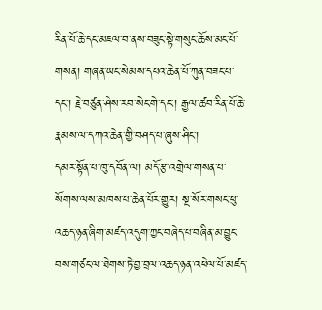རིན་པོ་ཆེ་དང་མཇལ་བ་ནས་བཟུང་སྟེ་གསུང་ཆོས་མང་པོ་གསན། གཞན་ཡང་སེམས་དཔའ་ཆེན་པོ་ཀུན་བཟང་པ་དང་། རྗེ་བཙུན་ཤེས་རབ་སེང་གེ་དང་། རྒྱལ་ཚབ་རིན་པོ་ཆེ་རྣམས་ལ་དཀའ་ཆེན་གྱི་བཤད་པ་ཞུས་ཤིང་།
དམར་སྟོན་པ་ཁུ་དབོན་ལ། མདོ་རྩ་འགྲེལ་གསན་པ་སོགས་ལས་མཁས་པ་ཆེན་པོར་གྱུར། སྔ་སོར་གསང་ཕུ་འཆད་ཉན་ཞིག་མཛད་འདུག་ཀྱང་བཞེད་པ་བཞིན་མ་བྱུང་བས་གཙང་ལ་ཐེགས་ཏེ་བྱ་བྲལ་འཆད་ཉན་འཕེལ་པོ་མཛད་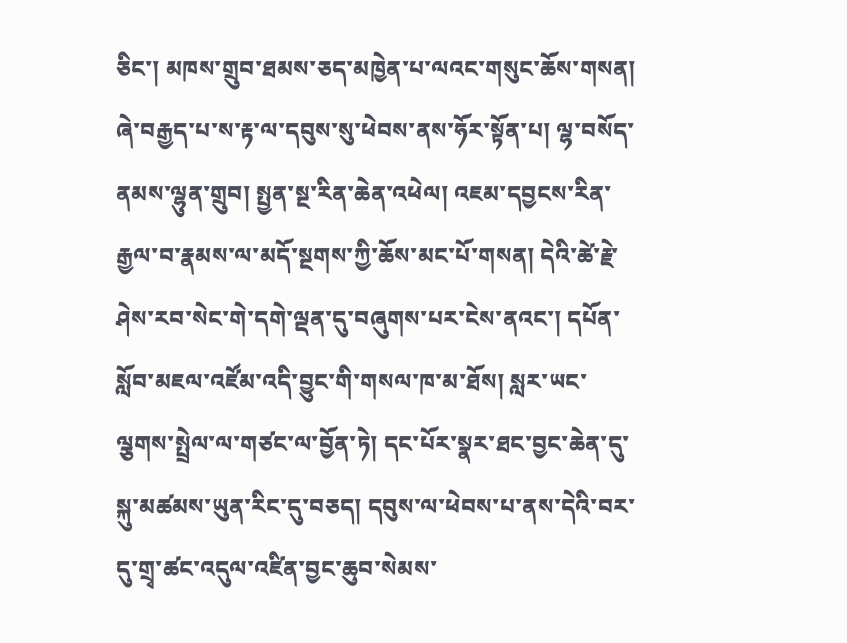ཅིང་། མཁས་གྲུབ་ཐམས་ཅད་མཁྱེན་པ་ལའང་གསུང་ཆོས་གསན།
ཞེ་བརྒྱད་པ་ས་རྟ་ལ་དབུས་སུ་ཕེབས་ནས་ཧོར་སྟོན་པ། ལྷ་བསོད་ནམས་ལྷུན་གྲུབ། སྤྱན་སྔ་རིན་ཆེན་འཕེལ། འཇམ་དབྱངས་རིན་རྒྱལ་བ་རྣམས་ལ་མདོ་སྔགས་ཀྱི་ཆོས་མང་པོ་གསན། དེའི་ཚེ་རྗེ་ཤེས་རབ་སེང་གེ་དགེ་ལྡན་དུ་བཞུགས་པར་ངེས་ནའང་། དཔོན་སློབ་མཇལ་འཛོམ་འདི་བྱུང་གི་གསལ་ཁ་མ་ཐོས། སླར་ཡང་ལྕགས་སྤྲེལ་ལ་གཙང་ལ་བྱོན་ཏེ། དང་པོར་སྣར་ཐང་བྱང་ཆེན་དུ་སྐུ་མཚམས་ཡུན་རིང་དུ་བཅད། དབུས་ལ་ཕེབས་པ་ནས་དེའི་བར་དུ་གྲྭ་ཚང་འདུལ་འཛིན་བྱང་ཆུབ་སེམས་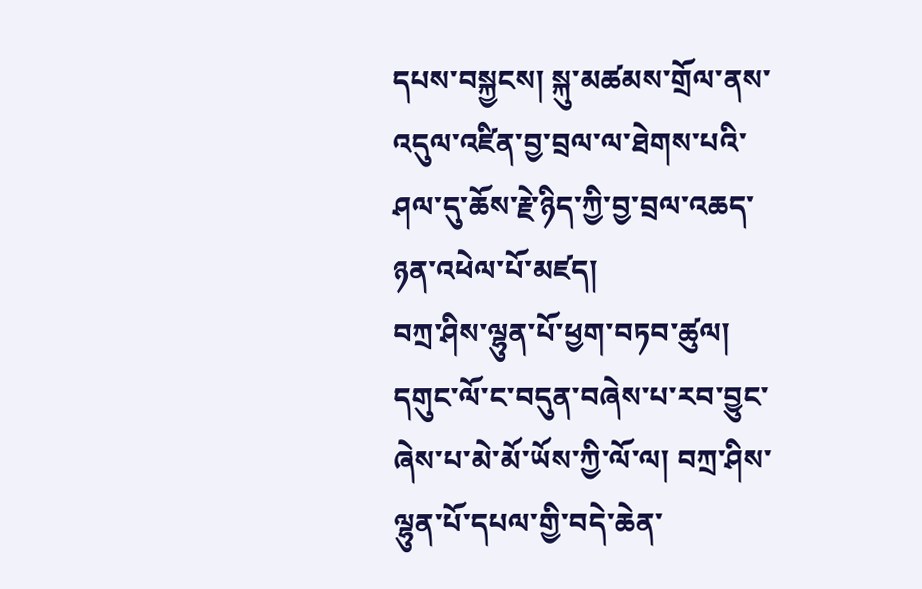དཔས་བསྐྱངས། སྐུ་མཚམས་གྲོལ་ནས་འདུལ་འཛིན་བྱ་བྲལ་ལ་ཐེགས་པའི་ཤལ་དུ་ཆོས་རྗེ་ཉིད་ཀྱི་བྱ་བྲལ་འཆད་ཉན་འཕེལ་པོ་མཛད།
བཀྲ་ཤིས་ལྷུན་པོ་ཕྱག་བཏབ་ཚུལ།
དགུང་ལོ་ང་བདུན་བཞེས་པ་རབ་བྱུང་ཞེས་པ་མེ་མོ་ཡོས་ཀྱི་ལོ་ལ། བཀྲ་ཤིས་ལྷུན་པོ་དཔལ་གྱི་བདེ་ཆེན་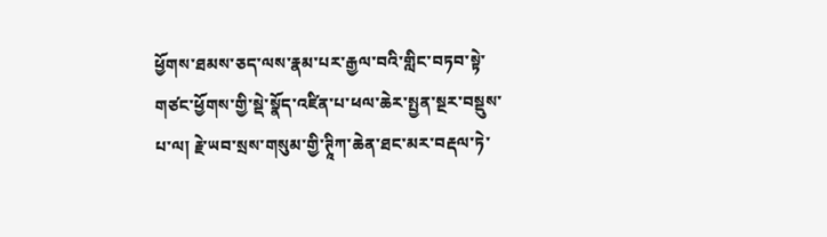ཕྱོགས་ཐམས་ཅད་ལས་རྣམ་པར་རྒྱལ་བའི་གླིང་བཏབ་སྟེ་གཙང་ཕྱོགས་གྱི་སྡེ་སྣོད་འཛིན་པ་ཕལ་ཆེར་སྤྱན་སྔར་བསྡུས་པ་ལ། རྗེ་ཡབ་སྲས་གསུམ་གྱི་ཊཱིཀ་ཆེན་ཐང་མར་བརྡལ་ཏེ་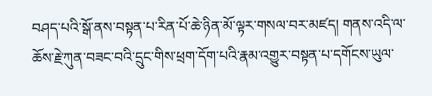བཤད་པའི་སྒོ་ནས་བསྟན་པ་རིན་པོ་ཆེ་ཉིན་མོ་ལྟར་གསལ་བར་མཛད། གནས་འདི་ལ་ཆོས་རྗེ་ཀུན་བཟང་བའི་དྲུང་གིས་ཕྲག་དོག་པའི་རྣམ་འགྱུར་བསྟན་པ་དགོངས་ཡུལ་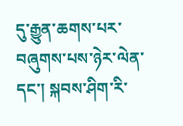དུ་རྒྱུན་ཆགས་པར་བཞུགས་པས་ཉེར་ལེན་དང་། སྐབས་ཤིག་རི་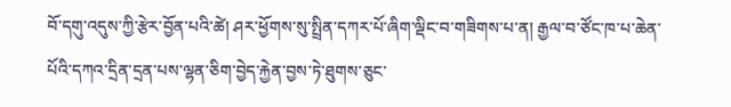བོ་དགུ་འདུས་ཀྱི་རྩེར་བྱོན་པའི་ཚེ། ཤར་ཕྱོགས་སུ་སྤྲིན་དཀར་པོ་ཞིག་ལྡིང་བ་གཟིགས་པ་ན། རྒྱལ་བ་ཙོང་ཁ་པ་ཆེན་པོའི་དཀའ་དྲིན་དྲན་པས་ལྷན་ཅིག་བྱེད་རྐྱེན་བྱས་ཏེ་ཐུགས་ཅུང་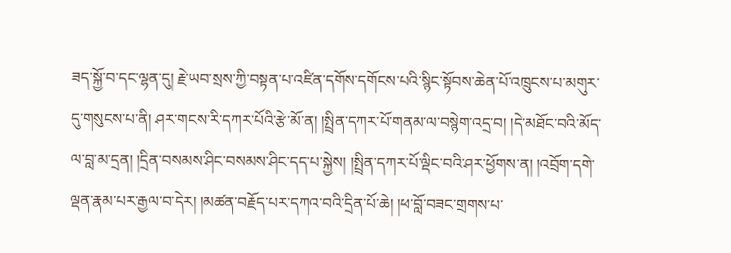ཟད་སྐྱོ་བ་དང་ལྷན་དུ། རྗེ་ཡབ་སྲས་ཀྱི་བསྟན་པ་འཛིན་དགོས་དགོངས་པའི་སྙིང་སྟོབས་ཆེན་པོ་འཁྲུངས་པ་མགུར་དུ་གསུངས་པ་ནི། ཤར་གངས་རི་དཀར་པོའི་རྩེ་མོ་ན། །སྤྲིན་དཀར་པོ་གནམ་ལ་བསྙེག་འདྲ་བ། །དེ་མཐོང་བའི་མོད་ལ་བླ་མ་དྲན། །དྲིན་བསམས་ཤིང་བསམས་ཤིང་དད་པ་སྐྱེས། །སྤྲིན་དཀར་པོ་ལྡིང་བའི་ཤར་ཕྱོགས་ན། །འབྲོག་དགེ་ལྡན་རྣམ་པར་རྒྱལ་བ་དེར། །མཚན་བརྗོད་པར་དཀའ་བའི་དྲིན་པོ་ཆེ། །ཕ་བློ་བཟང་གྲགས་པ་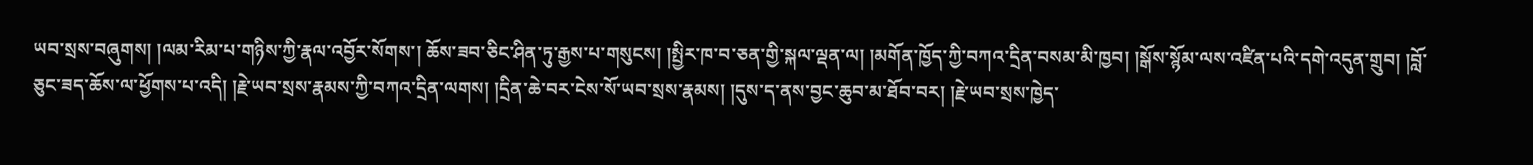ཡབ་སྲས་བཞུགས། །ལམ་རིམ་པ་གཉིས་ཀྱི་རྣལ་འབྱོར་སོགས་། ཆོས་ཟབ་ཅིང་ཤིན་ཏུ་རྒྱས་པ་གསུངས། །སྤྱིར་ཁ་བ་ཅན་གྱི་སྐལ་ལྡན་ལ། །མགོན་ཁྱོད་ཀྱི་བཀའ་དྲིན་བསམ་མི་ཁྱབ། །སྒོས་སྙོམ་ལས་འཛིན་པའི་དགེ་འདུན་གྲུབ། །བློ་ཅུང་ཟད་ཆོས་ལ་ཕྱོགས་པ་འདི། །རྗེ་ཡབ་སྲས་རྣམས་ཀྱི་བཀའ་དྲིན་ལགས། །དྲིན་ཆེ་བར་ངེས་སོ་ཡབ་སྲས་རྣམས། །དུས་ད་ནས་བྱང་ཆུབ་མ་ཐོབ་བར། །རྗེ་ཡབ་སྲས་ཁྱེད་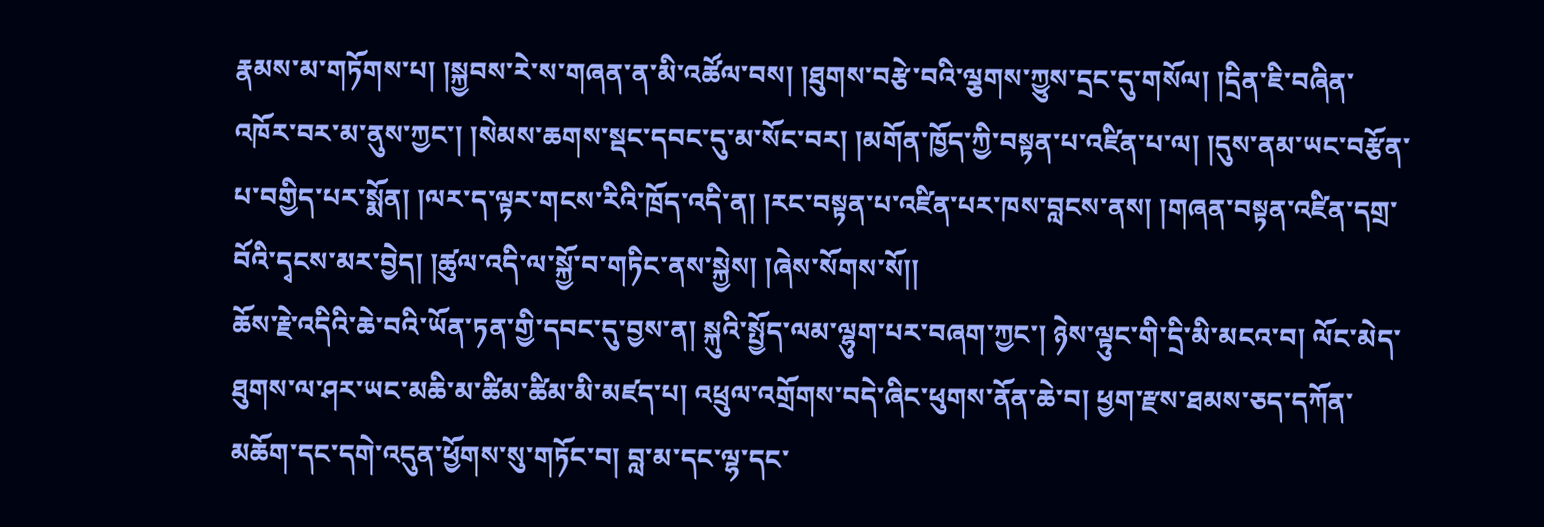རྣམས་མ་གཏོགས་པ། །སྐྱབས་རེ་ས་གཞན་ན་མི་འཚོལ་བས། །ཐུགས་བརྩེ་བའི་ལྕགས་ཀྱུས་དྲང་དུ་གསོལ། །དྲིན་ཇི་བཞིན་འཁོར་བར་མ་ནུས་ཀྱང་། །སེམས་ཆགས་སྡང་དབང་དུ་མ་སོང་བར། །མགོན་ཁྱོད་ཀྱི་བསྟན་པ་འཛིན་པ་ལ། །དུས་ནམ་ཡང་བརྩོན་པ་བགྱིད་པར་སྨོན། །ལར་ད་ལྟར་གངས་རིའི་ཁྲོད་འདི་ན། །རང་བསྟན་པ་འཛིན་པར་ཁས་བླངས་ནས། །གཞན་བསྟན་འཛིན་དགྲ་བོའི་དྭངས་མར་བྱེད། །ཚུལ་འདི་ལ་སྐྱོ་བ་གཏིང་ནས་སྐྱེས། །ཞེས་སོགས་སོ།།
ཆོས་རྗེ་འདིའི་ཆེ་བའི་ཡོན་ཏན་གྱི་དབང་དུ་བྱས་ན། སྐུའི་སྤྱོད་ལམ་ལྷུག་པར་བཞག་ཀྱང་། ཉེས་ལྟུང་གི་དྲི་མི་མངའ་བ། ལོང་མེད་ཐུགས་ལ་ཤར་ཡང་མཆི་མ་ཚིམ་ཚིམ་མི་མཛད་པ། འཕྲུལ་འགྲོགས་བདེ་ཞིང་ཕུགས་ནོན་ཆེ་བ། ཕྱག་རྫས་ཐམས་ཅད་དཀོན་མཆོག་དང་དགེ་འདུན་ཕྱོགས་སུ་གཏོང་བ། བླ་མ་དང་ལྷ་དང་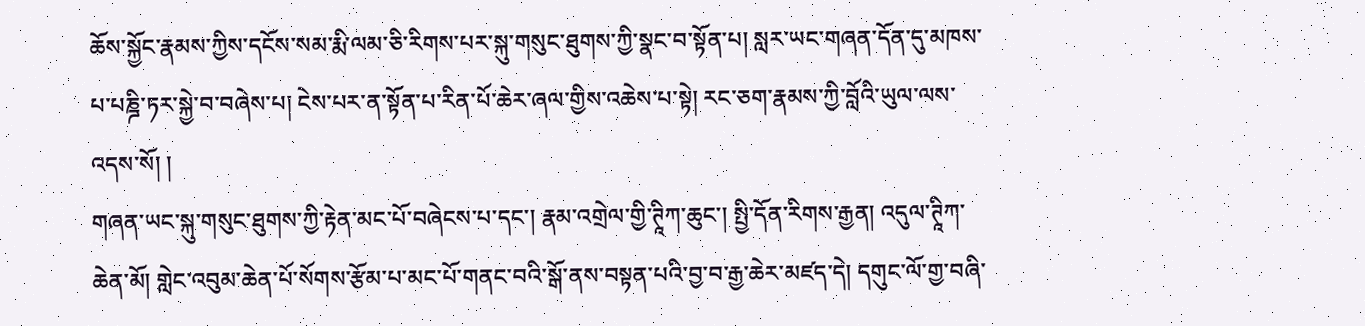ཆོས་སྐྱོང་རྣམས་ཀྱིས་དངོས་སམ་རྨི་ལམ་ཅི་རིགས་པར་སྐུ་གསུང་ཐུགས་ཀྱི་སྣང་བ་སྟོན་པ། སླར་ཡང་གཞན་དོན་དུ་མཁས་པ་པཎྜི་ཏར་སྐྱེ་བ་བཞེས་པ། ངེས་པར་ན་སྟོན་པ་རིན་པོ་ཆེར་ཞལ་གྱིས་འཆེས་པ་སྟེ། རང་ཅག་རྣམས་ཀྱི་བློའི་ཡུལ་ལས་འདས་སོ། །
གཞན་ཡང་སྐུ་གསུང་ཐུགས་ཀྱི་རྟེན་མང་པོ་བཞེངས་པ་དང་། རྣམ་འགྲེལ་གྱི་ཊཱིཀ་ཆུང་། སྤྱི་དོན་རིགས་རྒྱན། འདུལ་ཊཱིཀ་ཆེན་མོ། གླེང་འབུམ་ཆེན་པོ་སོགས་རྩོམ་པ་མང་པོ་གནང་བའི་སྒོ་ནས་བསྟན་པའི་བྱ་བ་རྒྱ་ཆེར་མཛད་དེ། དགུང་ལོ་གྱ་བཞི་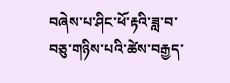བཞེས་པ་ཤིང་ཕོ་རྟའི་ཟླ་བ་བཅུ་གཉིས་པའི་ཚེས་བརྒྱད་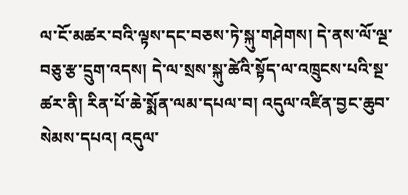ལ་ངོ་མཚར་བའི་ལྟས་དང་བཅས་ཏེ་སྐུ་གཤེགས། དེ་ནས་ལོ་ལྔ་བཅུ་རྩ་དྲུག་འདས། དེ་ལ་སྲས་སྐུ་ཚེའི་སྟོད་ལ་འཁྲུངས་པའི་སྔ་ཚར་ནི། རིན་པོ་ཆེ་སྨོན་ལམ་དཔལ་བ། འདུལ་འཛིན་བྱང་ཆུབ་སེམས་དཔའ། འདུལ་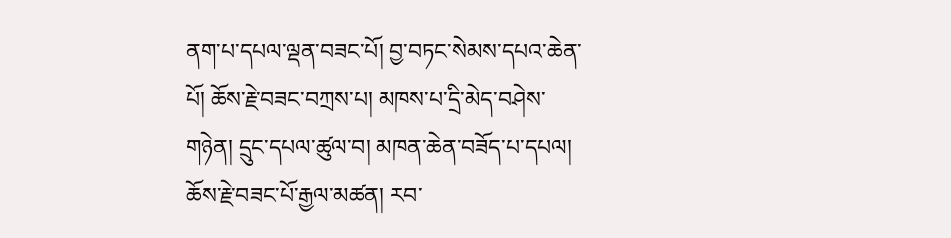ནག་པ་དཔལ་ལྡན་བཟང་པོ། བྱ་བཏང་སེམས་དཔའ་ཆེན་པོ། ཆོས་རྗེ་བཟང་བཀྲས་པ། མཁས་པ་དྲི་མེད་བཤེས་གཉེན། དྲུང་དཔལ་ཚུལ་བ། མཁན་ཆེན་བཟོད་པ་དཔལ། ཆོས་རྗེ་བཟང་པོ་རྒྱལ་མཚན། རབ་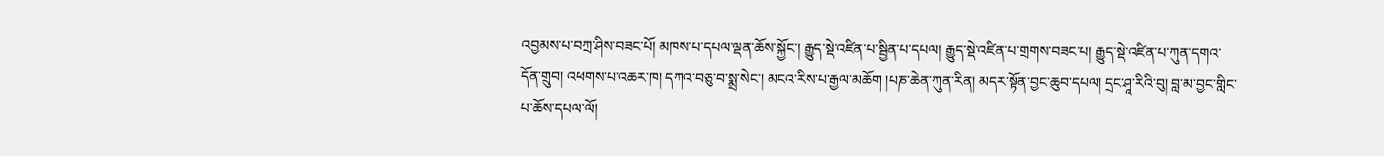འབྱམས་པ་བཀྲ་ཤིས་བཟང་པོ། མཁས་པ་དཔལ་ལྡན་ཆོས་སྐྱོང་། རྒྱུད་སྡེ་འཛིན་པ་སྦྱིན་པ་དཔལ། རྒྱུད་སྡེ་འཛིན་པ་གྲགས་བཟང་པ། རྒྱུད་སྡེ་འཛིན་པ་ཀུན་དགའ་དོན་གྲུབ། འཕགས་པ་འཆར་ཁ། དཀའ་བཅུ་བ་སྨྲ་སེང་། མངའ་རིས་པ་རྒྱལ་མཆོག །པཎ་ཆེན་ཀུན་རིན། མདར་སྟོན་བྱང་ཆུབ་དཔལ། དྲང་ཤཱ་རིའི་བུ། བླ་མ་བྱང་གླིང་པ་ཆོས་དཔལ་ལོ།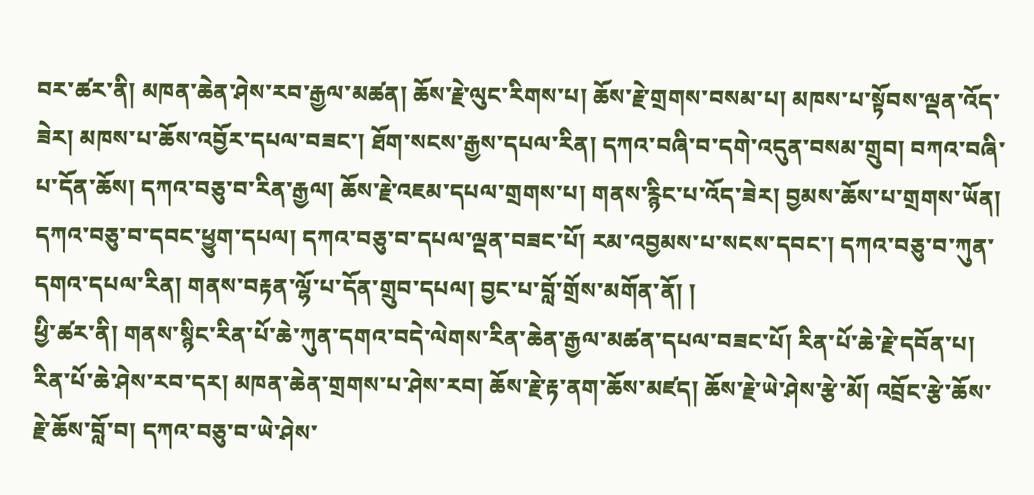བར་ཚར་ནི། མཁན་ཆེན་ཤེས་རབ་རྒྱལ་མཚན། ཆོས་རྗེ་ལུང་རིགས་པ། ཆོས་རྗེ་གྲགས་བསམ་པ། མཁས་པ་སྟོབས་ལྡན་འོད་ཟེར། མཁས་པ་ཆོས་འབྱོར་དཔལ་བཟང་། ཐོག་སངས་རྒྱས་དཔལ་རིན། དཀའ་བཞི་བ་དགེ་འདུན་བསམ་གྲུབ། བཀའ་བཞི་པ་དོན་ཆོས། དཀའ་བཅུ་བ་རིན་རྒྱལ། ཆོས་རྗེ་འཇམ་དཔལ་གྲགས་པ། གནས་རྙིང་པ་འོད་ཟེར། བྱམས་ཆོས་པ་གྲགས་ཡོན། དཀའ་བཅུ་བ་དབང་ཕྱུག་དཔལ། དཀའ་བཅུ་བ་དཔལ་ལྡན་བཟང་པོ། རམ་འབྱམས་པ་སངས་དབང་། དཀའ་བཅུ་བ་ཀུན་དགའ་དཔལ་རིན། གནས་བརྟན་ལྷོ་པ་དོན་གྲུབ་དཔལ། བྱང་པ་བློ་གྲོས་མགོན་ནོ། །
ཕྱི་ཚར་ནི། གནས་སྙིང་རིན་པོ་ཆེ་ཀུན་དགའ་བདེ་ལེགས་རིན་ཆེན་རྒྱལ་མཚན་དཔལ་བཟང་པོ། རིན་པོ་ཆེ་རྗེ་དབོན་པ། རིན་པོ་ཆེ་ཤེས་རབ་དར། མཁན་ཆེན་གྲགས་པ་ཤེས་རབ། ཆོས་རྗེ་རྟ་ནག་ཆོས་མཛད། ཆོས་རྗེ་ཡེ་ཤེས་རྩེ་མོ། འབྲོང་རྩེ་ཆོས་རྗེ་ཆོས་བློ་བ། དཀའ་བཅུ་བ་ཡེ་ཤེས་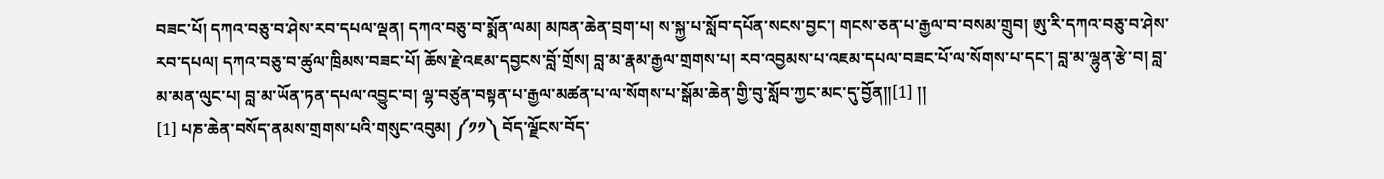བཟང་པོ། དཀའ་བཅུ་བ་ཤེས་རབ་དཔལ་ལྡན། དཀའ་བཅུ་བ་སྨོན་ལམ། མཁན་ཆེན་བྲག་པ། ས་སྐྱ་པ་སློབ་དཔོན་སངས་བྱང་། གངས་ཅན་པ་རྒྱལ་བ་བསམ་གྲུབ། ཨུ་རི་དཀའ་བཅུ་བ་ཤེས་རབ་དཔལ། དཀའ་བཅུ་བ་ཚུལ་ཁྲིམས་བཟང་པོ། ཆོས་རྗེ་འཇམ་དབྱངས་བློ་གྲོས། བླ་མ་རྣམ་རྒྱལ་གྲགས་པ། རབ་འབྱམས་པ་འཇམ་དཔལ་བཟང་པོ་ལ་སོགས་པ་དང་། བླ་མ་ལྷུན་རྩེ་བ། བླ་མ་མན་ལུང་པ། བླ་མ་ཡོན་ཏན་དཔལ་འབྱུང་བ། ལྷ་བཙུན་བསྟན་པ་རྒྱལ་མཚན་པ་ལ་སོགས་པ་སྒོམ་ཆེན་གྱི་བུ་སློབ་ཀྱང་མང་དུ་བྱོན།།[1] །།
[1] པཎ་ཆེན་བསོད་ནམས་གྲགས་པའི་གསུང་འབུམ། ༼༡༡༽ བོད་ལྗོངས་བོད་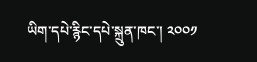ཡིག་དཔེ་རྙིང་དཔེ་སྐྲུན་ཁང་། ༢༠༠༡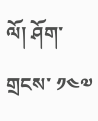ལོ། ཤོག་གྲངས་ ༡༤༧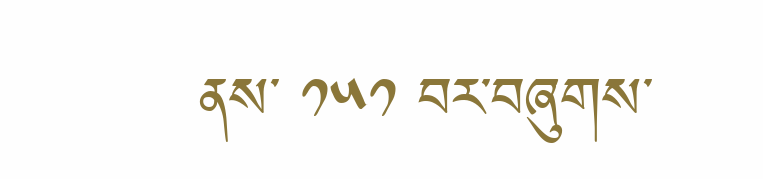ནས་ ༡༥༡ བར་བཞུགས་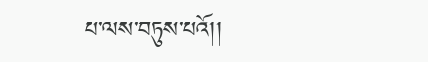པ་ལས་བཏུས་པའོ།།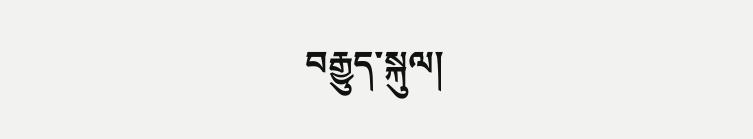བརྒྱུད་སྐུལ།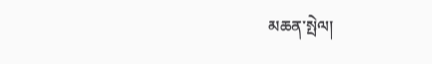མཆན་སྤེལ།